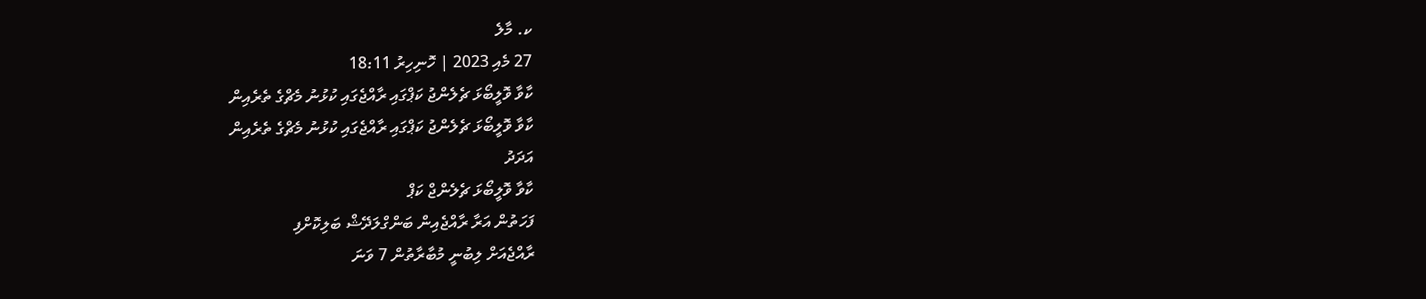ކ. މާލެ
27 މެއި 2023 | ހޮނިހިރު 18:11
ކާވާ ވޮލީބޯޅަ ޗެލެންޖު ކަޕްގައި ރާއްޖެގައި ކުޅުނު މެޗްގެ ތެރެއިން
ކާވާ ވޮލީބޯޅަ ޗެލެންޖު ކަޕްގައި ރާއްޖެގައި ކުޅުނު މެޗްގެ ތެރެއިން
އަދަދު
ކާވާ ވޮލީބޯޅަ ޗެލެންޖް ކަޕް
ފަހަތުން އަރާ ރާއްޖެއިން ބަންގްލަދޭޝް ބަލިކޮށްފި
ރާއްޖެއަށް ލިބުނީ މުބާރާތުން 7 ވަނަ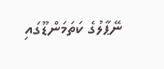ނޭޕާލުގެ ކަތަމަންޑޫގައި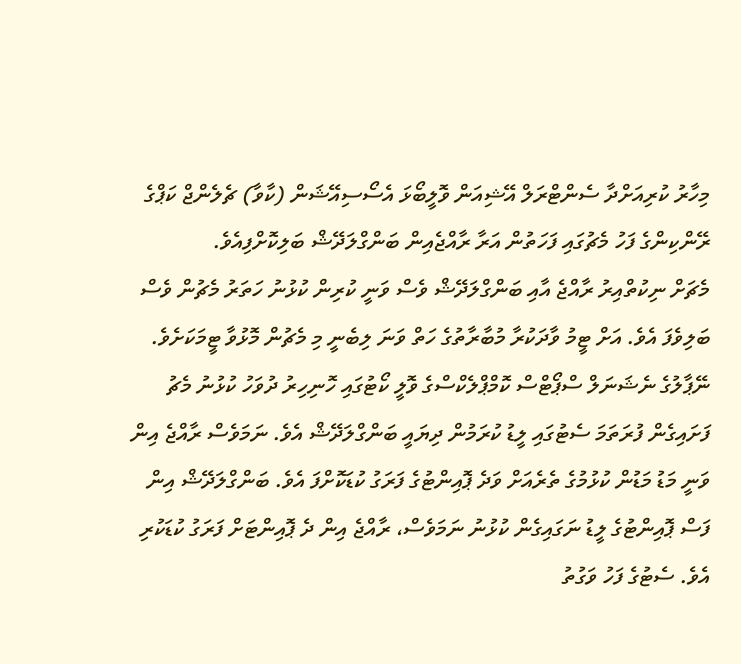މިހާރު ކުރިއަށްދާ ސެންޓްރަލް އޭޝިއަން ވޮލީބޯޅަ އެސޯސިއޭޝަން (ކާވާ) ޗެލެންޖް ކަޕްގެ ރޭންކިންގެ ފަހު މެޗުގައި ފަހަތުން އަރާ ރާއްޖެއިން ބަންގްލަދޭޝް ބަލިކޮށްފިއެވެ.
މެޗަށް ނިކުތްއިރު ރާއްޖެ އާއި ބަންގްލަދޭޝް ވެސް ވަނީ ކުރިން ކުޅުނު ހަތަރު މެޗުން ވެސް ބަލިވެފަ އެވެ. އަށް ޓީމު ވާދަކުރާ މުބާރާތުގެ ހަތް ވަނަ ލިބެނީ މި މެޗުން މޮޅުވާ ޓީމަކަށެވެ. ނޭޕާލުގެ ނެޝަނަލް ސްޕޯޓްސް ކޮމްޕްލެކްސްގެ ވޮލީ ކޯޓުގައި ހޮނިހިރު ދުވަހު ކުޅުނު މެޗު ފަށައިގެން ފުރަތަމަ ސެޓުގައި ލީޑު ކުރަމުން ދިޔައީ ބަންގްލަދޭޝް އެވެ. ނަމަވެސް ރާއްޖެ އިން ވަނީ މަޑު މަޑުން ކުޅުމުގެ ތެރެއަށް ވަދެ ޕޮއިންޓުގެ ފަރަގު ކުޑަކޮށްފަ އެވެ. ބަންގްލަދޭޝް އިން ފަސް ޕޮއިންޓުގެ ލީޑު ނަގައިގެން ކުޅުނު ނަމަވެސް، ރާއްޖެ އިން ދެ ޕޮއިންޓަށް ފަރަގު ކުޑަކުރި އެވެ. ސެޓުގެ ފަހު ވަގުތު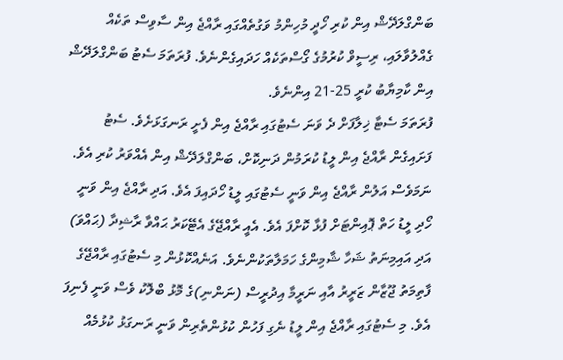ބަންގްލަދޭޝް އިން ކުރި ހޯދީ މުހިންމު ވަގުތެއްގައި ރާއްޖެ އިން ސާވިސް ތަކެއް ގެއްލުވާލައި، ރިސީވް ކުރުމުގެ ގޯސްތަކެއް ހަދައިގެންނެވެ. ފުރަތަމަ ސެޓު ބަންގްލަދޭޝް އިން ކާމިޔާބު ކުރީ 25-21 އިންނެވެ.
ފުރަތަމަ ސެޓާ ޚިލާފަށް ދެ ވަނަ ސެޓުގައި ރާއްޖެ އިން ފެށީ ރަނގަޅަށެވެ. ސެޓު ފަށައިގެން ރާއްޖެ އިން ލީޑު ކުރަމުން ދަނިކޮށް، ބަންގްލަދޭޝް އިން އެއްވަރު ކުރި އެވެ. ނަމަވެސް އަލުން ރާއްޖެ އިން ވަނީ ސެޓުގައި ލީޑު ހޯދައިފަ އެވެ. އަދި ރާއްޖެ އިން ވަނީ ހޯދި ލީޑު ހަތް ޕޮއިންޓަށް ފުޅާ ކޮށްފަ އެވެ. އެއީ ރާއްޖޭގެ އެޓޭކަރު ޙައްވާ ރާޝިދާ (ޙައްވަ) އަދި އައިމިނަތު ޝަހާ ޝާމިންގެ ހަމަލާތަކުންނެވެ. އަނެއްކޮޅުން މި ސެޓުގައި ރާއްޖޭގެ ފާތިމަތު ޖޫޒާން ޒަރީރު އާއި ނަރީމާ އިދުރީސް (ނަންނި)ގެ މޮޅު ބްލޮކު ވެސް ވަނީ ފެނިފަ އެވެ. މި ސެޓުގައި ރާއްޖެ އިން ލީޑު ނެގި ފަހުން ކުޅުންތެރިން ވަނީ ރަނގަޅު ކުޅުމެއް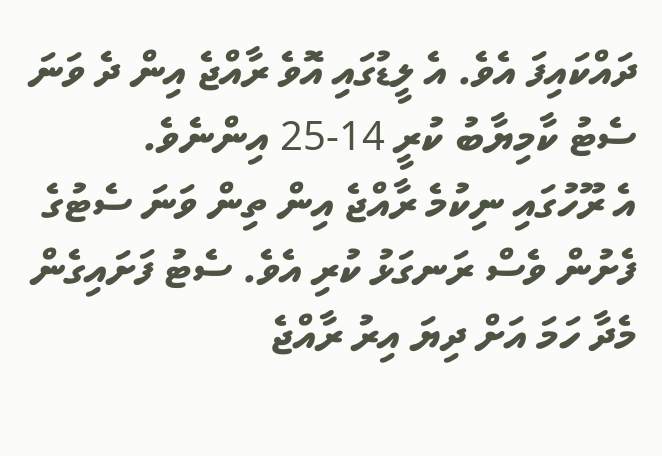ދައްކައިފަ އެވެ. އެ ލީޑުގައި އޮވެ ރާއްޖެ އިން ދެ ވަނަ ސެޓު ކާމިޔާބު ކުރީ 14-25 އިންނެވެ.
އެ ރޫހުގައި ނިކުމެ ރާއްޖެ އިން ތިން ވަނަ ސެޓުގެ ފެށުން ވެސް ރަނގަޅު ކުރި އެވެ. ސެޓު ފަށައިގެން މެދާ ހަމަ އަށް ދިޔަ އިރު ރާއްޖެ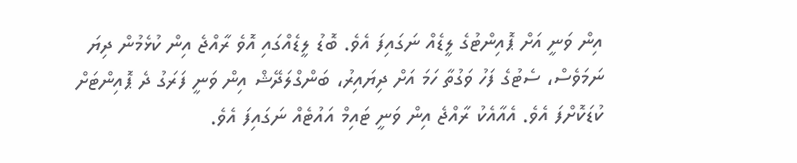އިން ވަނީ އަށް ޕޮއިންޓުގެ ލީޑެއް ނަގައިފަ އެވެ. ބޮޑު ލީޑެއްގައި އޮވެ ރާއްޖެ އިން ކުޅެމުން ދިޔަ ނަމަވެސް، ސެޓުގެ ފަހު ވަގުތާ ހަމަ އަށް ދިޔައިރު، ބަންގްލަދޭޝް އިން ވަނީ ފަރަގު ދެ ޕޮއިންޓަށް ކުޑަކޮށްފަ އެވެ. އެއާއެކު ރާއްޖެ އިން ވަނީ ޓައިމް އައުޓެއް ނަގައިފަ އެވެ.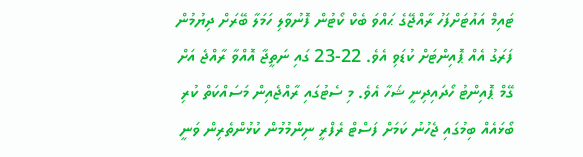ޓައިމް އައުޓަށްފަހު ރާއްޖޭގެ ޙައްވަ ބެކް ކޯޓުން ފޮނުވާލި ހަމަލާ ބޭރަށް ދިޔުމުން ފަރަގު އެއް ޕޮއިންޓަށް ކުޑަވި އެވެ. 22-23 ގައި ނަތީޖާ އޮއްވާ ރާއްޖެ އަށް ގޭމް ޕޮއިންޓު ހޯދައިދިނީ ޝަހާ އެވެ. މި ސެޓުގައި ރާއްޖެއިން މަސައްކަތް ކުރި ބޯޅައެއް ބިމުގައި ޖެހުނު ކަމަށް ފަސްޓް ރެފްރީ ނިންމުމުން ކުޅުންތެރިން ވަނީ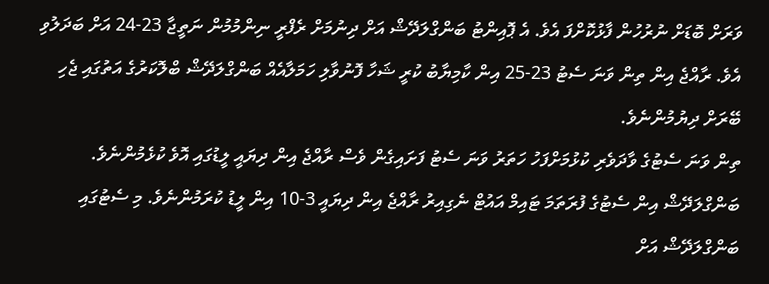ވަރަށް ބޮޑަށް ނުރުހުން ފާޅުކޮށްފަ އެވެ. އެ ޕޮއިންޓު ބަންގްލަދޭޝް އަށް ދިނުމަށް ރެފްރީ ނިންމުމުން ނަތީޖާ 23-24 އަށް ބަދަލުވި އެވެ. ރާއްޖެ އިން ތިން ވަނަ ސެޓު 23-25 އިން ކާމިޔާބު ކުރީ ޝަހާ ފޮނުވާލި ހަމަލާއެއް ބަންގްލަދޭޝް ބްލޮކަރުގެ އަތުގައި ޖެހި ބޭރަށް ދިޔުމުންނެވެ.
ތިން ވަނަ ސެޓުގެ ވާދަވެރި ކުޅުމަށްފަހު ހަތަރު ވަނަ ސެޓު ފަށައިގެން ވެސް ރާއްޖެ އިން ދިޔައީ ލީޑުގައި އޮވެ ކުޅެމުންނެވެ. ބަންގްލަދޭޝް އިން ސެޓުގެ ފުރަތަމަ ޓައިމް އައުޓް ނެގިއިރު ރާއްޖެ އިން ދިޔައީ 3-10 އިން ލީޑު ކުރަމުންނެވެ. މި ސެޓުގައި ބަންގްލަދޭޝް އަށް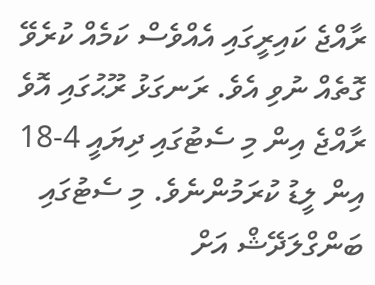ރާއްޖެ ކައިރީގައި އެއްވެސް ކަމެއް ކުރެވޭ ގޮތެއް ނުވި އެވެ. ރަނގަޅު ރޫޙުގައި އޮވެ ރާއްޖެ އިން މި ސެޓުގައި ދިޔައީ 4-18 އިން ލީޑު ކުރަމުންނެވެ. މި ސެޓުގައި ބަންގްލަދޭޝް އަށް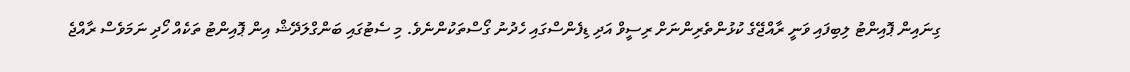ގިނައިން ޕޮއިންޓު ލިބިފައި ވަނީ ރާއްޖޭގެ ކުޅުންތެރިންނަށް ރިސީވް އަދި ޑިފެންސްގައި ހެދުނު ގޯސްތަކުންނެވެ. މި ސެޓުގައި ބަންގްލަދޭޝް އިން ޕޮއިންޓު ތަކެއް ހޯދި ނަމަވެސް ރާއްޖެ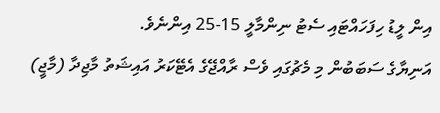އިން ލީޑު ހިފަހައްޓައި ސެޓު ނިންމާލީ 15-25 އިންނެވެ.
އަނިޔާގެ ސަބަބުން މި މެޗުގައި ވެސް ރާއްޖޭގެ އެޓޭކަރު އައިޝަތު މާޖިދާ (މާޖީ)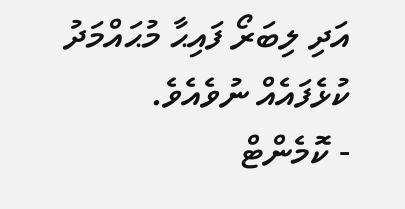އަދި ލިބަރޯ ފައިޙާ މުޙައްމަދު ކުޅެފައެއް ނުވެއެވެ.
- ކޮމެންޓް